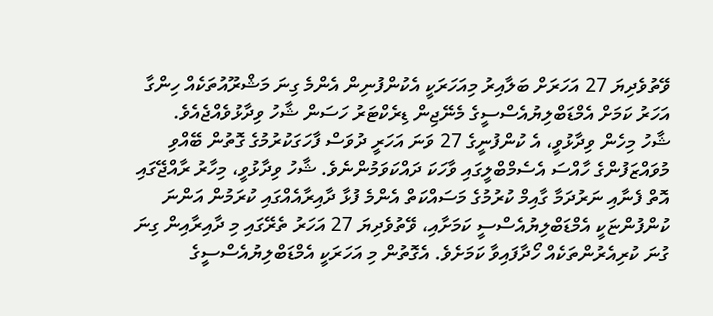ވޭތުވެދިޔަ 27 އަހަރަށް ބަލާއިރު މިއަހަރަކީ އެކުންފުނިން އެންމެ ގިނަ މަޝްރޫއުތަކެއް ހިންގާ އަހަރު ކަމަށް އެމްޑަބްލިޔުއެސްސީގެ މެނޭޖިން ޑިރެކްޓަރު ހަސަން ޝާހު ވިދާޅުވެއްޖެއެވެ.
ޝާހު މިހެން ވިދާޅުވީ، އެ ކުންފުނީގެ 27 ވަނަ އަހަރީ ދުވަސް ފާހަގަކުރުމުގެ ގޮތުން ބޭއްވި މުވައްޒަފުންގެ ހާއްސަ އެސެމްބްލީގައި ވާހަކަ ދައްކަވަމުންނެވެ. ޝާހު ވިދާޅުވީ، މިހާރު ރާއްޖޭގައި އޮތް ފެނާއި ނަރުދަމާ ގާއިމް ކުރުމުގެ މަސައްކަތް އެންމެ ފުޅާ ދާއިރާއެއްގައި ކުރަމުން އަންނަ ކުންފުންޏަކީ އެމްޑަބްލިޔުއެސްސީ ކަމަށާއި، ވޭތުވެދިޔަ 27 އަހަރު ތެރޭގައި މި ދާއިރާއިން ގިނަ ގުނަ ކުރިއެރުންތަކެއް ހޯދާފައިވާ ކަމަށެވެ. އެގޮތުން މި އަހަރަކީ އެމްޑަބްލިޔުއެސްސީގެ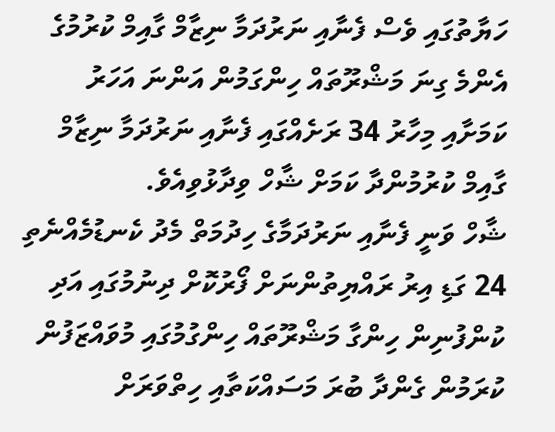ހަޔާތުގައި ވެސް ފެނާއި ނަރުދަމާ ނިޒާމް ގާއިމް ކުރުމުގެ އެންމެ ގިނަ މަޝްރޫތައް ހިންގަމުން އަންނަ އަހަރު ކަމަށާއި މިހާރު 34 ރަށެއްގައި ފެނާއި ނަރުދަމާ ނިޒާމް ގާއިމް ކުރުމުންދާ ކަމަށް ޝާހް ވިދާޅުވިއެވެ.
ޝާހް ވަނީ ފެނާއި ނަރުދަމާގެ ހިދުމަތް މެދު ކެނޑުމެއްނެތި 24 ގަޑި އިރު ރައްޔިތުންނަށް ފޯރުކޮށް ދިނުމުގައި އަދި ކުންފުނިން ހިންގާ މަޝްރޫތައް ހިންގުމުގައި މުވައްޒަފުން ކުރަމުން ގެންދާ ބުރަ މަސައްކަތާއި ހިތްވަރަށް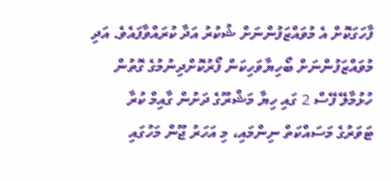ފާހަގަކޮށް އެ މުވައްޒަފުންނަށް ޝުކުރު އަދާ ކުރައްވާފައެވެ. އަދި މުވައްޒަފުންނަށް ބޯހިޔާވަހިކަން ފޯރުކޮށްދިނުމުގެ ގޮތުން ހުޅުމާލޭ ފޭސް 2 ގައި ހިޔާ މަޝްރޫގެ ދަށުން ގާއިމް ކުރާ ޓަވަރުގެ މަސައްކަތް ނިންމައި، މި އަހަރު ޖޫން މަހުގައި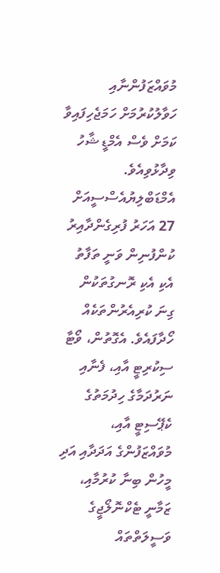މުވައްޒަފުންނާއި ހަވާލުކުރުމަށް ހަމަޖެހިފައިވާ ކަމަށް ވެސް އެމްޑީ ޝާހު ވިދާޅުވިއެވެ.
އެމްޑަބްލިޔުއެސްސީއަށް 27 އަހަރު ފުރިގެންދާއިރު ކުންފުނިން ވަނީ ތަފާތު އެކި އެކި ރޮނގުތަކުން ގިނަ ކުރިއެރުންތަކެއް ހޯދާފައެވެ. އެގޮތުން، ވޯޓާ ސިކުރިޓީ އާއި، ފެނާއި ނަރުދަމާގެ ހިދުމަތުގެ ކެޕޭސިޓީ އާއި، މުވައްޒަފުންގެ އަދަދާއި އަދި މީހުން ބިނާ ކުރުމާއި، ޒަމާނީ ޓެކްނޮލޯޖީގެ ވަސީލަތްތައް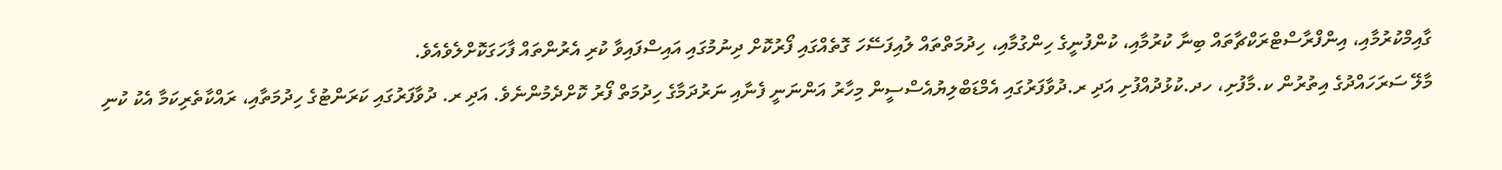ގާއިމްކުރުމާއި، އިންފްރާސްޓްރަކްޗާތައް ބިނާ ކުރުމާއި، ކުންފުނީގެ ހިންގުމާއި، ހިދުމަތްތައް ލުއިފަސޭހަ ގޮތެއްގައި ފޯރުކޮށް ދިނުމުގައި އައިސްފައިވާ ކުރި އެރުންތައް ފާހަގަކޮށްލެވެއެވެ.
މާލޭ ސަރަހައްދުގެ އިތުރުން ކ.މާފުށި، ހދ.ކުޅުދުއްފުށި އަދި ރ.ދުވާފަރުގައި އެމްޑަބްލިޔުއެސްސީން މިހާރު އަންނަނީ ފެނާއި ނަރުދަމާގެ ހިދުމަތް ފޯރު ކޮށްދެމުންނެވެ. އަދި ރ. ދުވާފަރުގައި ކަރަންޓުގެ ހިދުމަތާއި، ރައްކާތެރިކަމާ އެކު ކުނި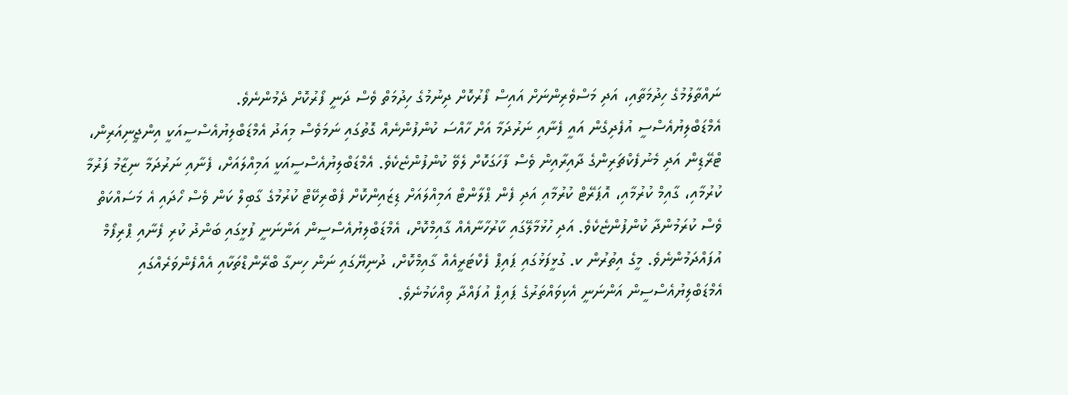ނައްތާލުމުގެ ހިދުމަތާއި، އަދި މަސްވެރިންނަށް އައިސް ފޯރުކޮށް ދިނުމުގެ ހިދުމަތް ވެސް ދަނީ ފޯރުކޮށް ދެމުންނެވެ.
އެމްޑަބްލިޔުއެސްސީ އުފެދިގެން އައީ ފެނާއި ނަރުދަމާ އަށް ހާއްސަ ކުންފުންނެއް ގޮތުގައި ނަމަވެސް މިއަދު އެމްޑަބްލިޔުއެސްސީއަކީ އިންޖީނިއަރިން، ޓްރޭޑިން އަދި މެނުފެކްޗަރިންގެ ދާއިރާއިން ވެސް ފާހަގަކޮށް ލެވޭ ކުންފުންޏެކެވެ. އެމްޑަބްލިޔުއެސްސީއަކީ އަމިއްލައަށް، ފެނާއި ނަރުދަމާ ނިޒާމު ފަރުމާ ކުރުމާއި، ގާއިމް ކުރުމާއި، އޮޕަރޭޓް ކުރުމާއި އަދި ފެން ޕްލާންޓް އަމިއްލައަށް ޑިޒައިންކޮށް ފެބްރިކޭޓް ކުރުމުގެ ގާބިލް ކަން ވެސް ހޯދައި އެ މަސައްކަތް ވެސް ކުރަމުންދާ ކުންފުންޏެކެވެ. އަދި ހުޅުމާލޭގައި ކާރުހާނާއެއް ގާއިމްކޮށް، އެމްޑަބްލިޔުއެސްސީން އަންނަނީ ފުޅީގައި ބަންދު ކުރި ފެނާއި ޕްރިފޯމް އުފައްދަމުންނެވެ. މީގެ އިތުރުން ކ. ގުޅީފަޅުގައި ޕައިޕް ފެކްޓަރީއެއް ގާއިމްކޮށް، ދުނިޔޭގައި ނަން ހިނގާ ބްރޭންޑްތަކާއި އެއްފެންވަރެއްގައި އެމްޑަބްލިޔުއެސްސީން އަންނަނީ އެކިވައްތަރުގެ ޕައިޕް އުފައްދާ ވިއްކަމުނެވެ.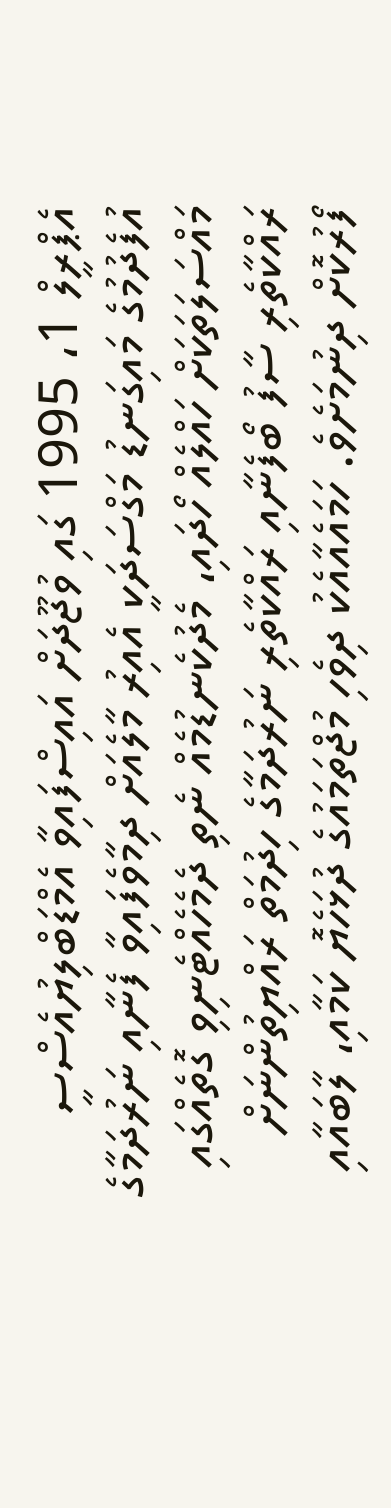އެޕްރީލް 1، 1995 ގައި ވުޖޫދަށް އައިސްފައިވާ އެމްޑަބްލިޔުއެސްސީ އުފެދުމުގެ މައިގަނޑު މަގްސަދަކީ އެއިރު މާލެއަށް ދިމާވެފައިވާ ފެނާއި ނަރުދަމާގެ މައްސަލަތަކަށް ހައްލެއް ހޯދައި، މެދުކެނޑުމެއް ނެތި ދެމެހެއްޓެނިވި ގޮތެއްގައި ރައްކާތެރި ސާފު ބޯފެނާއި ރައްކާތެރި ނަރުދަމާގެ ހިދުމަތް ރައްޔިތުންނަށް ފޯރުކޮށް ދިނުމަށެވެ. ހަމައެއާއެކު ދިވެހި މުޖްތަމައުގެ ދުޅަހެޔޮ ކަމާއި، ލާބައާއި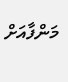މަންފާއަށް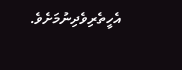އެހީތެރިވެދިނުމަށެވެ.